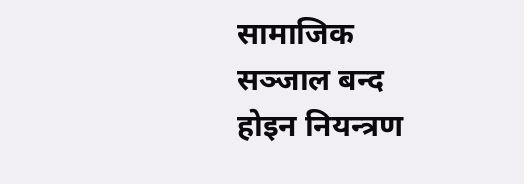सामाजिक सञ्जाल बन्द होइन नियन्त्रण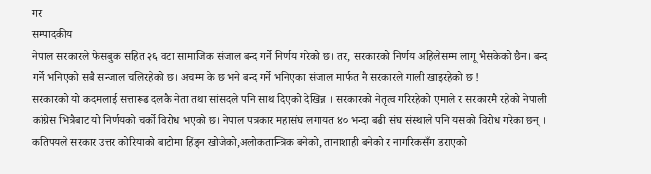गर
सम्पादकीय
नेपाल सरकारले फेसबुक सहित २६ वटा सामाजिक संजाल बन्द गर्ने निर्णय गरेको छ। तर, सरकारको निर्णय अहिलेसम्म लागू भैसकेको छैन। बन्द गर्ने भनिएको सबै सन्जाल चलिरहेको छ। अचम्म के छ भने बन्द गर्ने भनिएका संजाल मार्फत नै सरकारले गाली खाइरहेको छ !
सरकारको यो कदमलाई सत्तारूढ दलकै नेता तथा सांसदले पनि साथ दिएको देखिन्न । सरकारको नेतृत्व गरिरहेको एमाले र सरकारमै रहेको नेपाली कांग्रेस भित्रैबाट यो निर्णयको चर्को विरोध भएको छ। नेपाल पत्रकार महासंघ लगायत ४० भन्दा बढी संघ संस्थाले पनि यसको विरोध गरेका छन् । कतिपयले सरकार उत्तर कोरियाको बाटोमा हिंड्न खोजेको,अलोकतान्त्रिक बनेको, तानाशाही बनेको र नागरिकसँग डराएको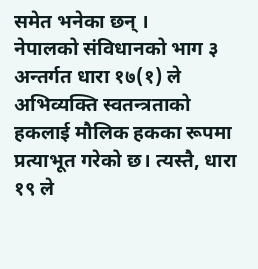समेत भनेका छन् ।
नेपालको संविधानको भाग ३ अन्तर्गत धारा १७(१) ले अभिव्यक्ति स्वतन्त्रताको हकलाई मौलिक हकका रूपमा प्रत्याभूत गरेको छ। त्यस्तै, धारा १९ ले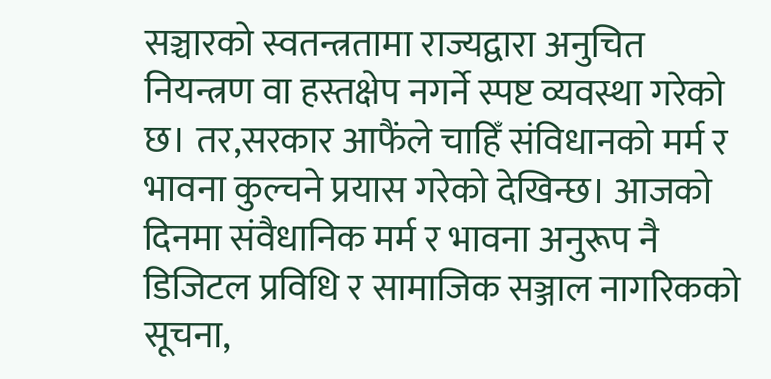सञ्चारको स्वतन्त्रतामा राज्यद्वारा अनुचित नियन्त्रण वा हस्तक्षेप नगर्ने स्पष्ट व्यवस्था गरेको छ। तर,सरकार आफैंले चाहिँ संविधानको मर्म र भावना कुल्चने प्रयास गरेको देखिन्छ। आजको दिनमा संवैधानिक मर्म र भावना अनुरूप नै डिजिटल प्रविधि र सामाजिक सञ्जाल नागरिकको सूचना,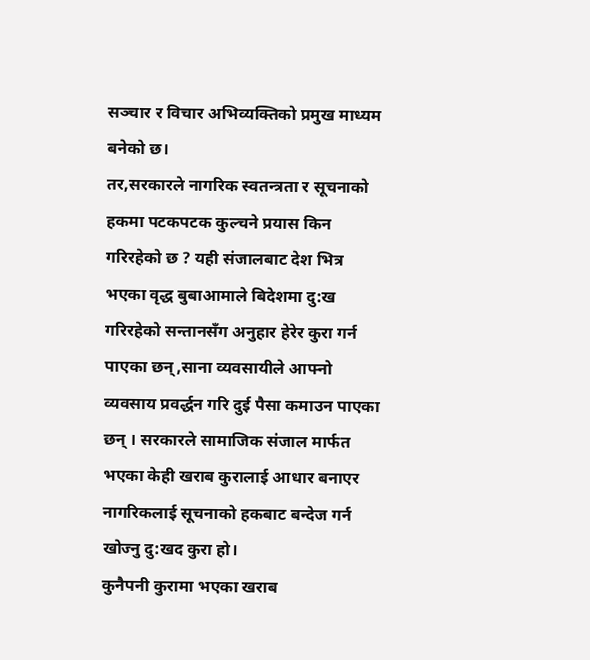सञ्चार र विचार अभिव्यक्तिको प्रमुख माध्यम बनेको छ।
तर,सरकारले नागरिक स्वतन्त्रता र सूचनाको हकमा पटकपटक कुल्चने प्रयास किन गरिरहेको छ ? यही संजालबाट देश भित्र भएका वृद्ध बुबाआमाले बिदेशमा दु:ख गरिरहेको सन्तानसँग अनुहार हेरेर कुरा गर्न पाएका छन्,साना व्यवसायीले आफ्नो व्यवसाय प्रवर्द्धन गरि दुई पैसा कमाउन पाएका छन् । सरकारले सामाजिक संजाल मार्फत भएका केही खराब कुरालाई आधार बनाएर नागरिकलाई सूचनाको हकबाट बन्देज गर्न खोज्नु दु:खद कुरा हो।
कुनैपनी कुरामा भएका खराब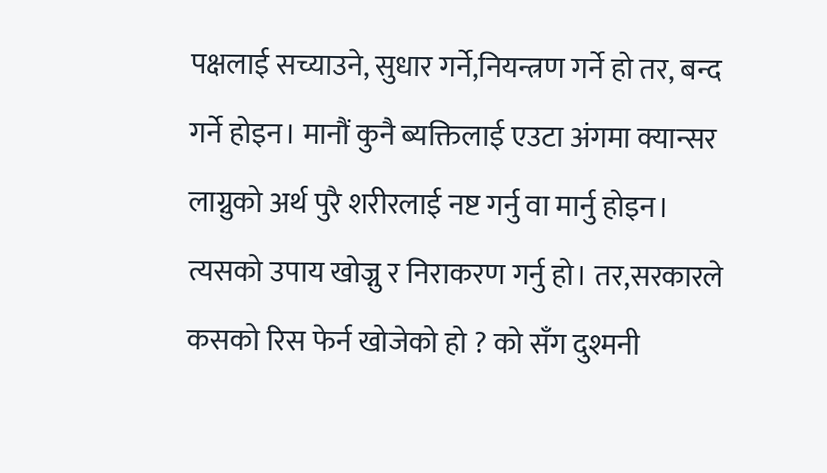पक्षलाई सच्याउने, सुधार गर्ने,नियन्त्रण गर्ने हो तर, बन्द गर्ने होइन। मानौं कुनै ब्यक्तिलाई एउटा अंगमा क्यान्सर लाग्नुको अर्थ पुरै शरीरलाई नष्ट गर्नु वा मार्नु होइन। त्यसको उपाय खोज्नु र निराकरण गर्नु हो। तर,सरकारले कसको रिस फेर्न खोजेको हो ? को सँग दुश्मनी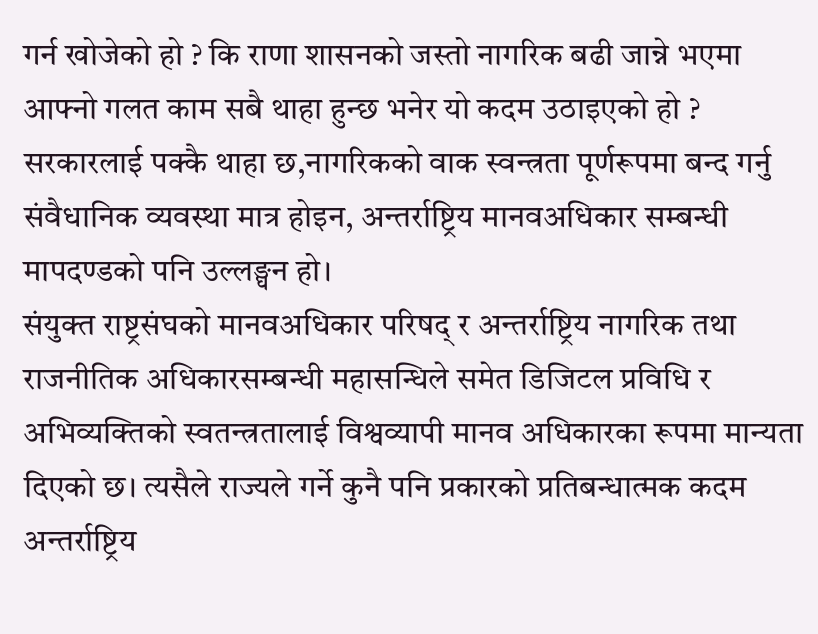गर्न खोजेको हो ? कि राणा शासनको जस्तो नागरिक बढी जान्ने भएमा आफ्नो गलत काम सबै थाहा हुन्छ भनेर यो कदम उठाइएको हो ? सरकारलाई पक्कै थाहा छ,नागरिकको वाक स्वन्त्रता पूर्णरूपमा बन्द गर्नु संवैधानिक व्यवस्था मात्र होइन, अन्तर्राष्ट्रिय मानवअधिकार सम्बन्धी मापदण्डको पनि उल्लङ्घन हो।
संयुक्त राष्ट्रसंघको मानवअधिकार परिषद् र अन्तर्राष्ट्रिय नागरिक तथा राजनीतिक अधिकारसम्बन्धी महासन्धिले समेत डिजिटल प्रविधि र अभिव्यक्तिको स्वतन्त्रतालाई विश्वव्यापी मानव अधिकारका रूपमा मान्यता दिएको छ। त्यसैले राज्यले गर्ने कुनै पनि प्रकारको प्रतिबन्धात्मक कदम अन्तर्राष्ट्रिय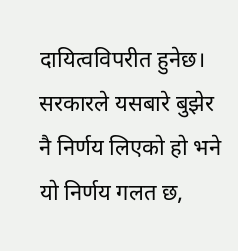दायित्वविपरीत हुनेछ। सरकारले यसबारे बुझेर नै निर्णय लिएको हो भने यो निर्णय गलत छ,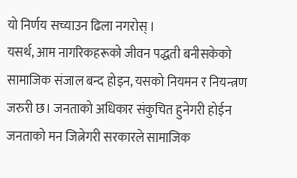यो निर्णय सच्याउन ढिला नगरोस् ।
यसर्थ, आम नागरिकहरूको जीवन पद्धती बनीसकेको सामाजिक संजाल बन्द होइन, यसको नियमन र नियन्त्रण जरुरी छ। जनताको अधिकार संकुचित हुनेगरी होईन जनताको मन जित्नेगरी सरकारले सामाजिक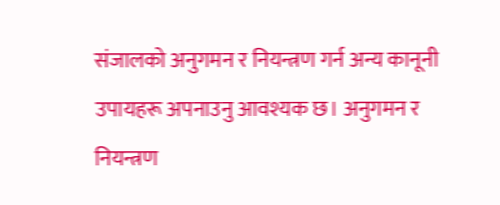संजालको अनुगमन र नियन्त्रण गर्न अन्य कानूनी उपायहरू अपनाउनु आवश्यक छ। अनुगमन र नियन्त्रण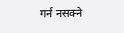गर्न नसक्ने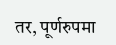तर, पूर्णरुपमा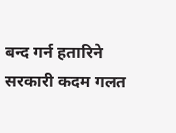बन्द गर्न हतारिने सरकारी कदम गलत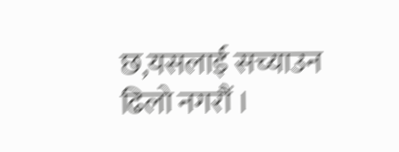छ,यसलाई सच्याउन ढिलो नगरौं ।